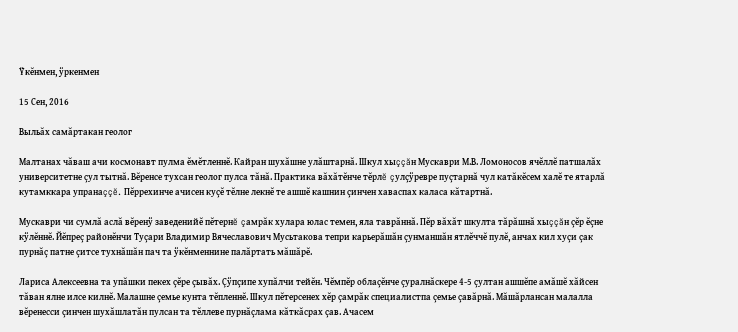Ÿкĕнмен, ÿркенмен

15 Сен, 2016

Выльăх самăртакан геолог

Малтанах чăваш ачи космонавт пулма ĕмĕтленнĕ. Кайран шухăшне улăштарнă. Шкул хыççăн Мускаври М.В. Ломоносов ячĕллĕ патшалăх университетне çул тытнă. Вĕренсе тухсан геолог пулса тăнă. Практика вăхăтĕнче тĕрлĕ çулçÿревре пуçтарнă чул катăкĕсем халĕ те ятарлă кутамккара упранаççĕ. Пĕррехинче ачисен куçĕ тĕлне лекнĕ те ашшĕ кашнин çинчен хаваспах каласа кăтартнă.

Мускаври чи сумлă аслă вĕренÿ заведенийĕ пĕтернĕ çамрăк хулара юлас темен, яла таврăннă. Пĕр вăхăт шкулта тăрăшнă хыççăн çĕр ĕçне кÿлĕннĕ. Йĕпреç районĕнчи Туçари Владимир Вячеславович Мусьтакова тепри карьерăшăн çунманшăн ятлĕччĕ пулĕ, анчах кил хуçи çак пурнăç патне çитсе тухнăшăн пач та ÿкĕнменнине палăртать мăшăрĕ.

Лариса Алексеевна та упăшки пекех çĕре çывăх. Çÿпçипе хупăлчи тейĕн. Чĕмпĕр облаçĕнче çуралнăскере 4-5 çултан ашшĕпе амăшĕ хăйсен тăван ялне илсе килнĕ. Малашне çемье кунта тĕпленнĕ. Шкул пĕтерсенех хĕр çамрăк специалистпа çемье çавăрнă. Мăшăрлансан малалла вĕренесси çинчен шухăшлатăн пулсан та тĕллеве пурнăçлама кăткăсрах çав. Ачасем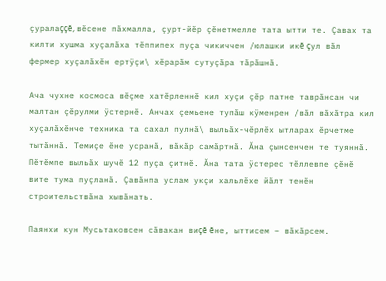çуралаççĕ, вĕсене пăхмалла, çурт-йĕр çĕнетмелле тата ытти те. Çавах та килти хушма хуçалăха тĕппипех пуçа чикиччен /юлашки икĕ çул вăл фермер хуçалăхĕн ертÿçи\ хĕрарăм сутуçăра тăрăшнă.

Ача чухне космоса вĕçме хатĕрленнĕ кил хуçи çĕр патне таврăнсан чи малтан çĕрулми ÿстернĕ. Анчах çемьене тупăш кÿменрен /вăл вăхăтра кил хуçалăхĕнче техника та сахал пулнă\ выльăх-чĕрлĕх ытларах ĕрчетме тытăннă. Темиçе ĕне усранă, вăкăр самăртнă. Ăна çынсенчен те туяннă. Пĕтĕмпе выльăх шучĕ 12 пуçа çитнĕ. Ăна тата ÿстерес тĕллевпе çĕнĕ вите тума пуçланă. Çавăнпа услам укçи хальлĕхе йăлт тенĕн строительствăна хывăнать.

Паянхи кун Мусьтаковсен сăвакан виçĕ ĕне, ыттисем – вăкăрсем.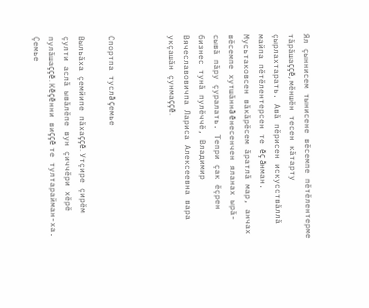Ял çыннисем тынисене вĕсемпе пĕтĕлентерме тăрăшаççĕ, мĕншĕн тесен кăтарту çырлахтарать. Авă пĕрисен искусствăллă майпа пĕтĕлентерсен те ĕç ăнман. Мусьтаковсен вăкăрĕсем ăратлă мар, анчах вĕсемпе хутшăннă ĕнесенчен яланах ырă-сывă пăру çуралать. Тепри çак ĕçрен бизнес тунă пулĕччĕ, Владимир Вячеславовичпа Лариса Алексеевна вара укçашăн çунмаççĕ.



Спортпа туслă çемье

Выльăха çемйипе пăхаççĕ. Утçире çирĕм çулти аслă ывăлĕпе вун çиччĕри хĕрĕ пулăшаççĕ. Кĕçĕнни виççĕ те тултарайман-ха. Çемье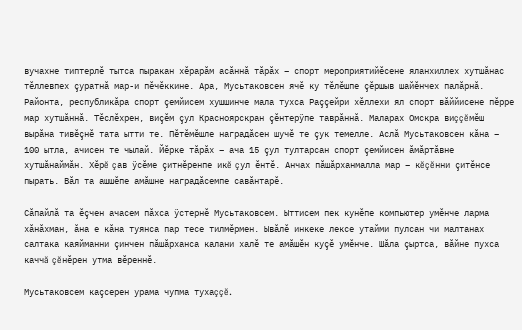вучахне типтерлĕ тытса пыракан хĕрарăм асăннă тăрăх – спорт мероприятийĕсене яланхиллех хутшăнас тĕллевпех çуратнă мар-и пĕчĕккине. Ара, Мусьтаковсен ячĕ ку тĕлĕшпе çĕршыв шайĕнчех палăрнă. Районта, республикăра спорт çемйисем хушшинче мала тухса Раççейри хĕллехи ял спорт вăййисене пĕрре мар хутшăннă. Тĕслĕхрен, виçĕм çул Красноярскран çĕнтерÿпе таврăннă. Маларах Омскра виççĕмĕш вырăна тивĕçнĕ тата ытти те. Пĕтĕмĕшле наградăсен шучĕ те çук темелле. Аслă Мусьтаковсен кăна – 100 ытла, ачисен те чылай. Йĕрке тăрăх – ача 15 çул тултарсан спорт çемйисен ăмăртăвне хутшăнаймăн. Хĕрĕ çав ÿсĕме çитнĕренпе икĕ çул ĕнтĕ. Анчах пăшăрханмалла мар – кĕçĕнни çитĕнсе пырать. Вăл та ашшĕпе амăшне наградăсемпе савăнтарĕ.

Сăпайлă та ĕçчен ачасем пăхса ÿстернĕ Мусьтаковсем. Ыттисем пек кунĕпе компьютер умĕнче ларма хăнăхман, ăна е кăна туянса пар тесе тилмĕрмен. Ывăлĕ инкеке лексе утайми пулсан чи малтанах салтака каяйманни çинчен пăшăрханса калани халĕ те амăшĕн куçĕ умĕнче. Шăла çыртса, вăйне пухса каччă çĕнĕрен утма вĕреннĕ.

Мусьтаковсем каçсерен урама чупма тухаççĕ.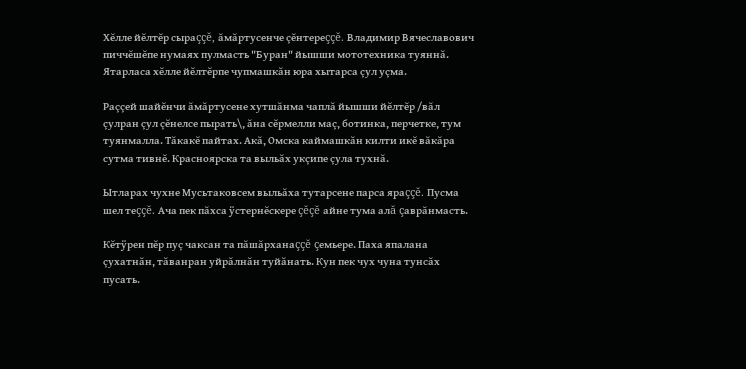Хĕлле йĕлтĕр сыраççĕ, ăмăртусенче çĕнтереççĕ. Владимир Вячеславович пиччĕшĕпе нумаях пулмасть "Буран" йышши мототехника туяннă. Ятарласа хĕлле йĕлтĕрпе чупмашкăн юра хытарса çул уçма.

Раççей шайĕнчи ăмăртусене хутшăнма чаплă йышши йĕлтĕр /вăл çулран çул çĕнелсе пырать\, ăна сĕрмелли маç, ботинка, перчетке, тум туянмалла. Тăкакĕ пайтах. Акă, Омска каймашкăн килти икĕ вăкăра сутма тивнĕ. Красноярска та выльăх укçипе çула тухнă.

Ытларах чухне Мусьтаковсем выльăха тутарсене парса яраççĕ. Пусма шел теççĕ. Ача пек пăхса ÿстернĕскере çĕçĕ айне тума алă çаврăнмасть.

Кĕтÿрен пĕр пуç чаксан та пăшăрханаççĕ çемьере. Паха япалана çухатнăн, тăванран уйрăлнăн туйăнать. Кун пек чух чуна тунсăх пусать.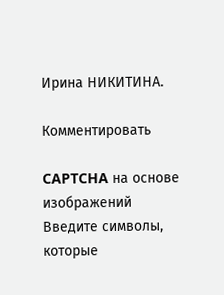Ирина НИКИТИНА.

Комментировать

CAPTCHA на основе изображений
Введите символы, которые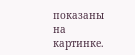показаны на картинке.